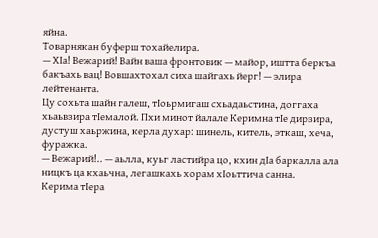яйна.
Товарнякан буферш тохайелира.
— ХIа! Вежарий! Вайн ваша фронтовик — майор, иштта беркъа бакъахь вац! Вовшахтохал сиха шайгахь йерг! — элира лейтенанта.
Цу сохьта шайн галеш, тIоьрмигаш схьадаьстина, доггаха хьаьвзира тIемалой. Пхи минот йалале Керимна тIе дирзира, дустуш хаьржина, керла духар: шинель, китель, эткаш, хеча, фуражка.
— Вежарий!.. — аьлла, куьг ластийра цо, кхин дIа баркалла ала ницкъ ца кхаьчна, легашкахь хорам хIоьттича санна.
Керима тIера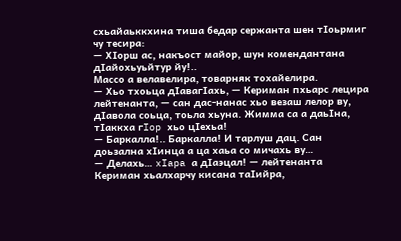схьайаьккхина тиша бедар сержанта шен тIоьрмиг чу тесира:
— ХIорш ас, накъост майор, шун комендантана дIайохьуьйтур йу!..
Массо а велавелира, товарняк тохайелира.
— Хьо тхоьца дIавагIахь, — Кериман пхьарс лецира лейтенанта, — сан дас-нанас хьо везаш лелор ву, дIавола соьца, тоьла хьуна. Жимма са а даьIна, тIаккха гIop хьо цIехьа!
— Баркалла!.. Баркалла! И тарлуш дац. Сан доьзална xIинца а ца хаьа со мичахь ву…
— Делахь… xIapa а дIаэцал! — лейтенанта Кериман хьалхарчу кисана таIийра,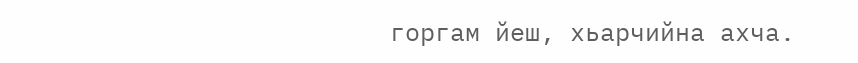горгам йеш, хьарчийна ахча.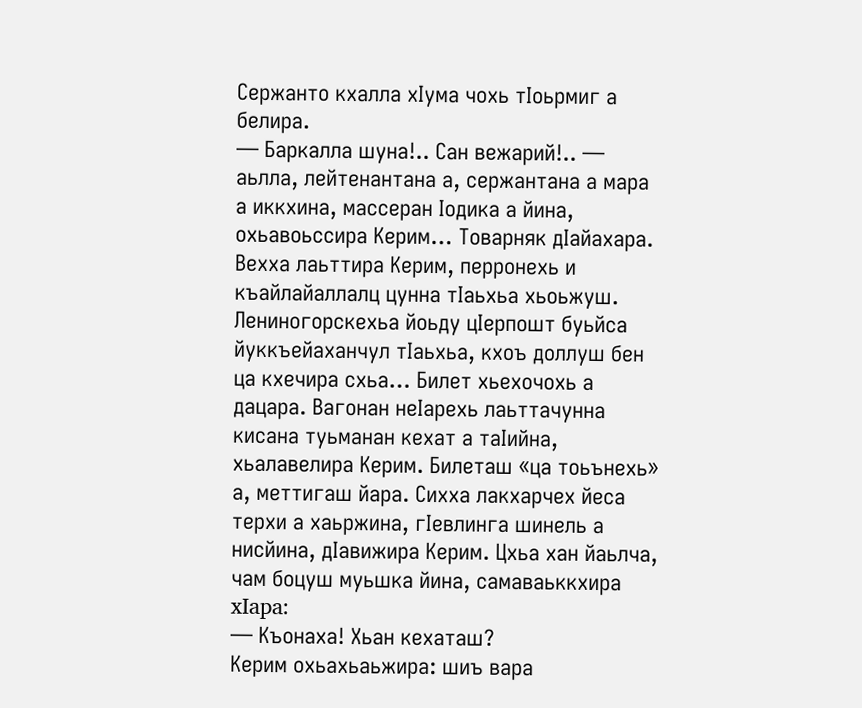Сержанто кхалла хIума чохь тIоьрмиг а белира.
— Баркалла шуна!.. Сан вежарий!.. — аьлла, лейтенантана а, сержантана а мара а иккхина, массеран Iодика а йина, охьавоьссира Керим… Товарняк дIайахара.
Вехха лаьттира Керим, перронехь и къайлайаллалц цунна тIаьхьа хьоьжуш.
Лениногорскехьа йоьду цIерпошт буьйса йуккъейаханчул тIаьхьа, кхоъ доллуш бен ца кхечира схьа… Билет хьехочохь а дацара. Вагонан неIарехь лаьттачунна кисана туьманан кехат а таIийна, хьалавелира Керим. Билеташ «ца тоьънехь» а, меттигаш йара. Сихха лакхарчех йеса терхи а хаьржина, гIевлинга шинель а нисйина, дIавижира Керим. Цхьа хан йаьлча, чам боцуш муьшка йина, самаваьккхира xIapa:
— Къонаха! Хьан кехаташ?
Керим охьахьаьжира: шиъ вара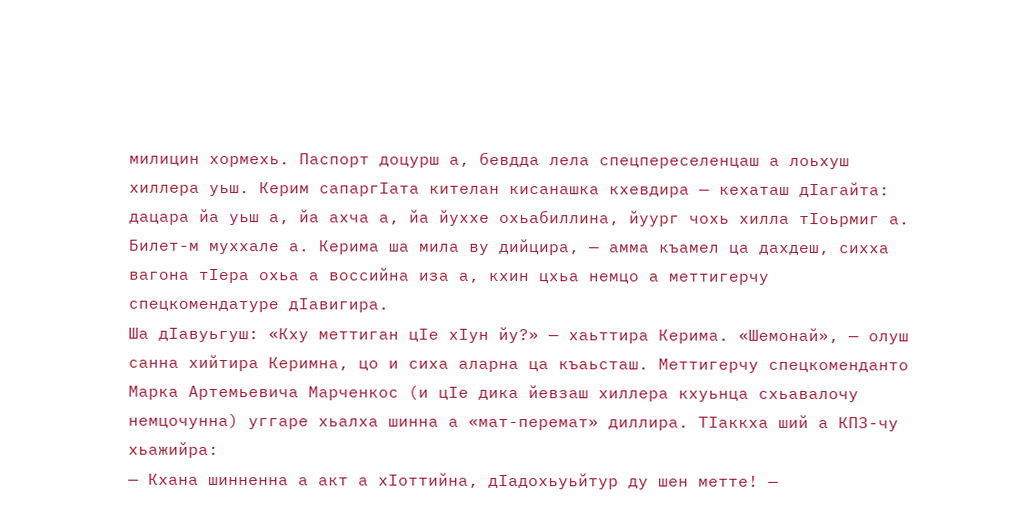милицин хормехь. Паспорт доцурш а, бевдда лела спецпереселенцаш а лоьхуш хиллера уьш. Керим сапаргIата кителан кисанашка кхевдира — кехаташ дIагайта: дацара йа уьш а, йа ахча а, йа йуххе охьабиллина, йуург чохь хилла тIоьрмиг а. Билет-м муххале а. Керима ша мила ву дийцира, — амма къамел ца дахдеш, сихха вагона тIера охьа а воссийна иза а, кхин цхьа немцо а меттигерчу спецкомендатуре дIавигира.
Ша дIавуьгуш: «Кху меттиган цIе хIун йу?» — хаьттира Керима. «Шемонай», — олуш санна хийтира Керимна, цо и сиха аларна ца къаьсташ. Меттигерчу спецкоменданто Марка Артемьевича Марченкос (и цIе дика йевзаш хиллера кхуьнца схьавалочу немцочунна) уггаре хьалха шинна а «мат-перемат» диллира. ТIаккха ший а КПЗ-чу хьажийра:
— Кхана шинненна а акт а хIоттийна, дIадохьуьйтур ду шен метте! —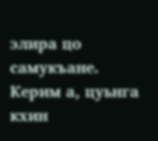элира цо самукъане. Керим а, цуьнга кхин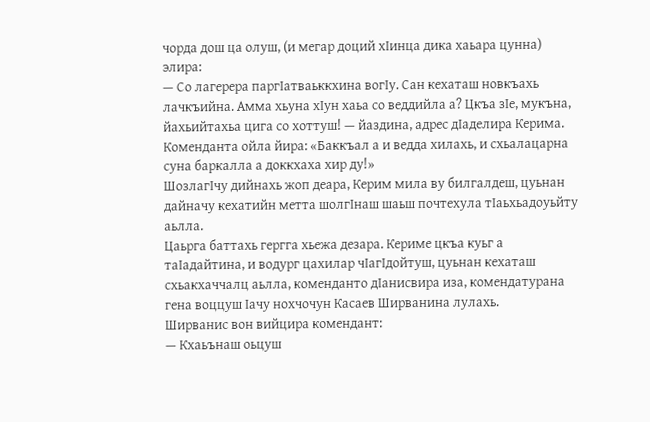чорда дош ца олуш, (и мегар доций хIинца дика хаьара цунна) элира:
— Со лагерера паргIатваьккхина вогIу. Сан кехаташ новкъахь лачкъийна. Амма хьуна хIун хаьа со веддийла а? Цкъа зIе, мукъна, йахьийтахьа цига со хоттуш! — йаздина, адрес дIаделира Керима. Коменданта ойла йира: «Баккъал а и ведда хилахь, и схьалацарна суна баркалла а доккхаха хир ду!»
ШозлагIчу дийнахь жоп деара, Керим мила ву билгалдеш, цуьнан дайначу кехатийн метта шолгIнаш шаьш почтехула тIаьхьадоуьйту аьлла.
Цаьрга баттахь гергга хьежа дезара. Кериме цкъа куьг а таIадайтина, и водург цахилар чIагIдойтуш, цуьнан кехаташ схьакхаччалц аьлла, коменданто дIанисвира иза, комендатурана гена воццуш Iачу нохчочун Касаев Ширванина лулахь.
Ширванис вон вийцира комендант:
— Кхаьънаш оьцуш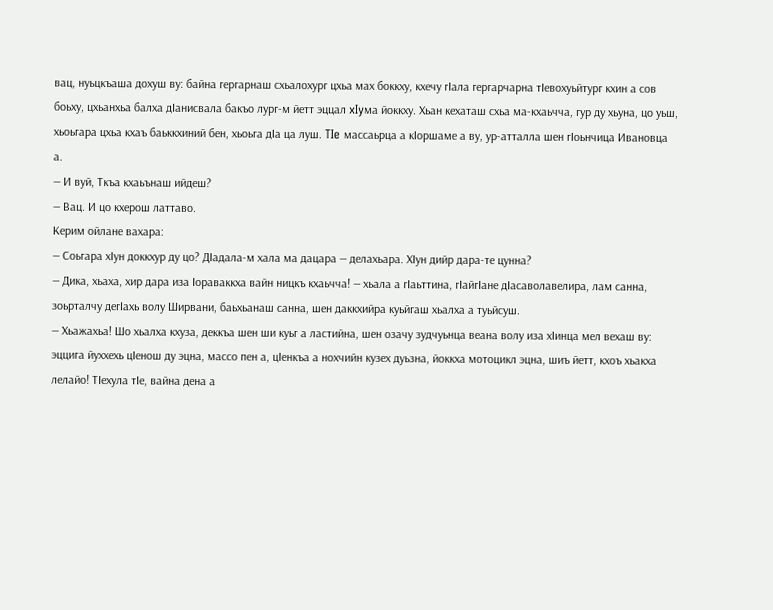вац, нуьцкъаша дохуш ву: байна гергарнаш схьалохург цхьа мах боккху, кхечу гIала гергарчарна тIевохуьйтург кхин а сов боьху, цхьанхьа балха дIанисвала бакъо лург-м йетт эццал xIyма йоккху. Хьан кехаташ схьа ма-кхаьчча, гур ду хьуна, цо уьш, хьоьгара цхьа кхаъ баьккхиний бен, хьоьга дIа ца луш. TIe массаьрца а кIоршаме а ву, ур-атталла шен гIоьнчица Ивановца а.
— И вуй, Ткъа кхаьънаш ийдеш?
— Вац. И цо кхерош латтаво.
Керим ойлане вахара:
— Соьгара хIун доккхур ду цо? ДIадала-м хала ма дацара — делахьара. ХIун дийр дара-те цунна?
— Дика, хьаха, хир дара иза Iораваккха вайн ницкъ кхаьчча! — хьала а гIаьттина, гIайгIане дIасаволавелира, лам санна, зоьрталчу дегIахь волу Ширвани, баьхьанаш санна, шен даккхийра куьйгаш хьалха а туьйсуш.
— Хьажахьа! Шо хьалха кхуза, деккъа шен ши куьг а ластийна, шен озачу зудчуьнца веана волу иза хIинца мел вехаш ву: эццига йуххехь цIенош ду эцна, массо пен а, цIенкъа а нохчийн кузех дуьзна, йоккха мотоцикл эцна, шиъ йетт, кхоъ хьакха лелайо! ТIехула тIе, вайна дена а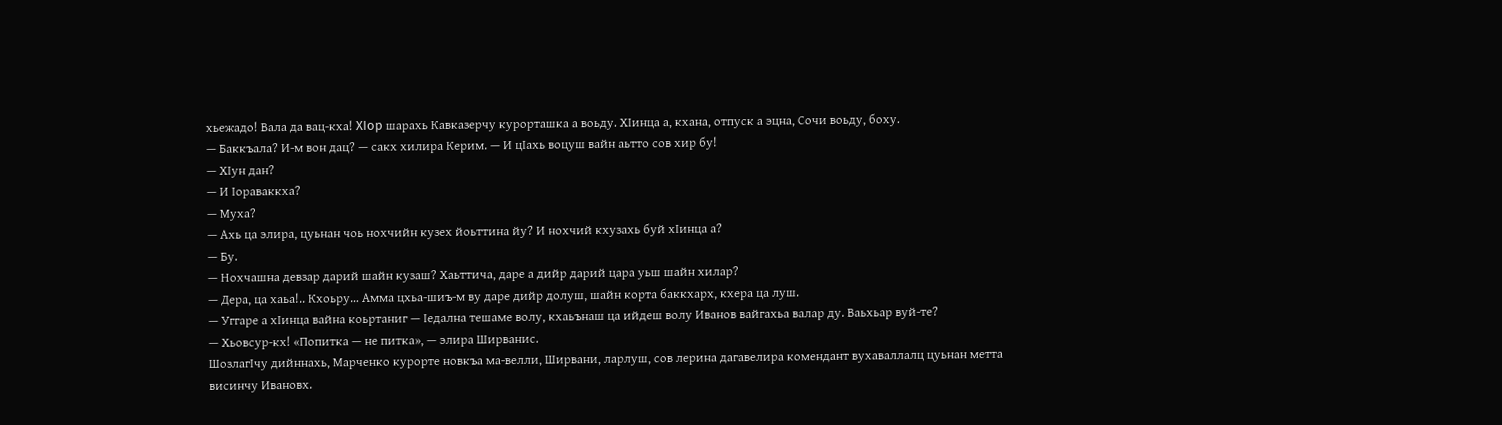хьежадо! Вала да вац-кха! XIop шарахь Кавказерчу курорташка а воьду. ХIинца а, кхана, отпуск а эцна, Сочи воьду, боху.
— Баккъала? И-м вон дац? — сакх хилира Керим. — И цIахь воцуш вайн аьтто сов хир бу!
— ХIун дан?
— И Iораваккха?
— Муха?
— Ахь ца элира, цуьнан чоь нохчийн кузех йоьттина йу? И нохчий кхузахь буй хIинца а?
— Бу.
— Нохчашна девзар дарий шайн кузаш? Хаьттича, даре а дийр дарий цара уьш шайн хилар?
— Дера, ца хаьа!.. Кхоьру… Амма цхьа-шиъ-м ву даре дийр долуш, шайн корта баккхарх, кхера ца луш.
— Уггаре а хIинца вайна коьртаниг — Iедална тешаме волу, кхаьънаш ца ийдеш волу Иванов вайгахьа валар ду. Ваьхьар вуй-те?
— Хьовсур-кх! «Попитка — не питка», — элира Ширванис.
ШозлагIчу дийннахь, Марченко курорте новкъа ма-велли, Ширвани, ларлуш, сов лерина дагавелира комендант вухаваллалц цуьнан метта висинчу Ивановх.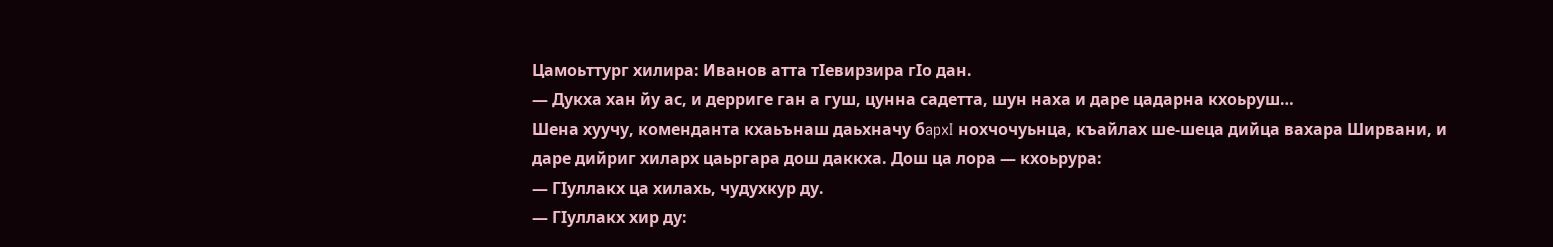Цамоьттург хилира: Иванов атта тIевирзира гIo дан.
— Дукха хан йу ас, и дерриге ган а гуш, цунна садетта, шун наха и даре цадарна кхоьруш…
Шена хуучу, коменданта кхаьънаш даьхначу бapxI нохчочуьнца, къайлах ше-шеца дийца вахара Ширвани, и даре дийриг хиларх цаьргара дош даккха. Дош ца лора — кхоьрура:
— ГIуллакх ца хилахь, чудухкур ду.
— ГIуллакх хир ду: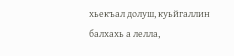хьекъал долуш, куьйгаллин балхахь а лелла,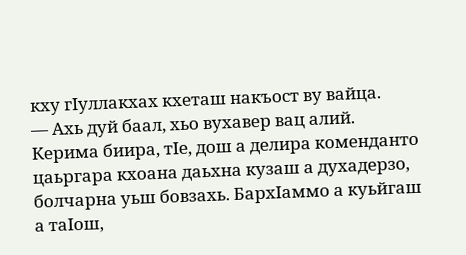кху гIуллакхах кхеташ накъост ву вайца.
— Ахь дуй баал, хьо вухавер вац алий.
Керима биира, тIе, дош а делира коменданто цаьргара кхоана даьхна кузаш а духадерзо, болчарна уьш бовзахь. БархIаммо а куьйгаш а таIош,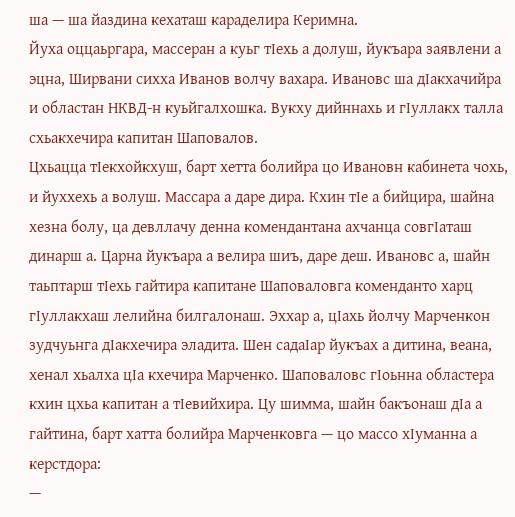ша — ша йаздина кехаташ караделира Керимна.
Йуха оццаьргара, массеран а куьг тIехь а долуш, йукъара заявлени а эцна, Ширвани сихха Иванов волчу вахара. Ивановс ша дIакхачийра и областан НКВД-н куьйгалхошка. Вукху дийннахь и гIуллакх талла схьакхечира капитан Шаповалов.
Цхьацца тIекхойкхуш, барт хетта болийра цо Ивановн кабинета чохь, и йуххехь а волуш. Массара а даре дира. Кхин тIе а бийцира, шайна хезна болу, ца девллачу денна комендантана ахчанца совгIаташ динарш а. Царна йукъара а велира шиъ, даре деш. Ивановс а, шайн таьптарш тIехь гайтира капитане Шаповаловга коменданто харц гIуллакхаш лелийна билгалонаш. Эххар а, цIахь йолчу Марченкон зудчуьнга дIакхечира эладита. Шен садаIар йукъах а дитина, веана, хенал хьалха цIа кхечира Марченко. Шаповаловс гIоьнна областера кхин цхьа капитан а тIевийхира. Цу шимма, шайн бакъонаш дIа а гайтина, барт хатта болийра Марченковга — цо массо хIуманна а керстдора:
—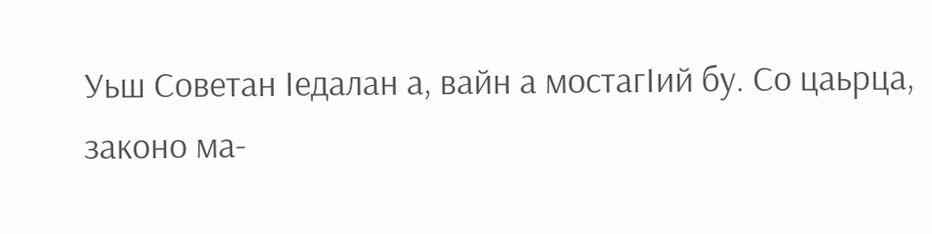Уьш Советан Iедалан а, вайн а мостагIий бу. Со цаьрца, законо ма-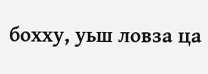бохху, уьш ловза ца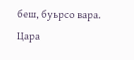беш, буьрсо вара. Цара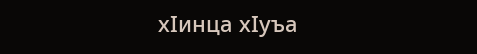хIинца хIуъа